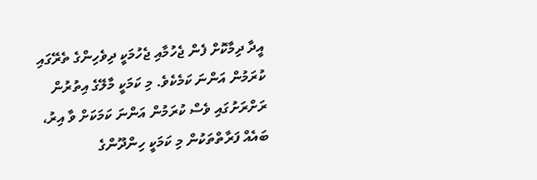އީދާ ދިމާކޮށް ފެން ޖެހުމާއި ޖެހުމަކީ ދިވެހިންގެ ތެރޭގައި ކުރަމުން އަންނަ ކަމެކެވެ. މި ކަމަކީ މާލޭގެ އިތުރުން ރަށްރަށުގައި ވެސް ކުރަމުން އަންނަ ކަމަކަށް ވާ އިރު، ބައެއް ފަރާތްތަކުން މި ކަމަކީ ހިންދޫންގެ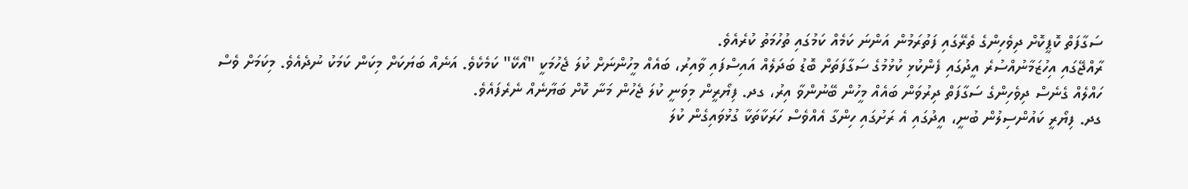ސަގާފަތް ކޮޕީކޮށް ދިވެހިންގެ ތެރޭގައި ފަތުރަމުން އަންނަ ކަމެއް ކަމުގައި ތުހުމަތު ކުރެއެވެ.
ރާއްޖޭގައި އިހުޒަމާނުއްސުރެ އީދުގައި ފެންކުޅި ކުޅުމުގެ ސަގާފަތަށް ބޮޑު ބަދަލެއް އައިސްފައި ވާއިރު، ބައެއް މީހުންނަށް ކުލަ ޖެހުމަކީ "އޯކޭ" ކަމެކެވެ. އަނެއް ބަޔަކަށް މިކަން ކަމަކު ނުދެއެވެ. މިކަމަށް ވެސް ހައްލެއް ގެނެސް ދިވެހިންގެ ސަގާފަތް ދިރުވަން ބައެއް މީހުން ބޭނުންވާ އިރު، ގދ. ފިޔޯރީން މިވަނީ ކުލަ ޖެހުން މަނާ ކޮށް ބަޔާނެއް ނެރެފައެވެ.
ގދ. ފިޔޯރީ ކައުންސިލުން ބުނީ، އީދުގައި އެ ރަށުގައި ހިންގާ އެއްވެސް ހަރަކާތަކާ ގުޅުވައިގެން ކުލަ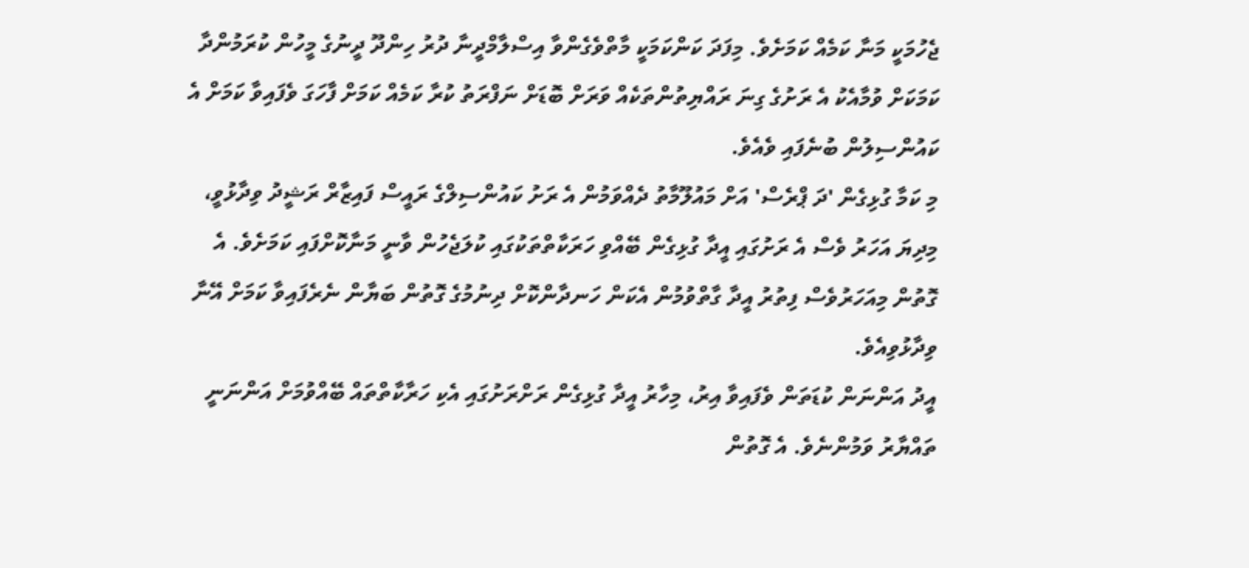ޖެހުމަކީ މަނާ ކަމެއް ކަމަށެވެ. މިފަދަ ކަންކަމަކީ މާތްވެގެންވާ އިސްލާމްދީނާ ދުރު ހިންދޫ ދީނުގެ މީހުން ކުރަމުންދާ ކަމަކަށް ވުމާއެކު އެ ރަށުގެ ގިނަ ރައްޔިތުންތަކެއް ވަރަށް ބޮޑަށް ނަފްރަތު ކުރާ ކަމެއް ކަމަށް ފާހަގަ ވެފައިވާ ކަމަށް އެ ކައުންސިލުން ބުނެފައި ވެއެވެ.
މި ކަމާ ގުޅިގެން 'ދަ ޕްރެސް' އަށް މައުލޫމާތު ދެއްވަމުން އެ ރަށު ކައުންސިލްގެ ރައީސް ފައިޒާރް ރަޝީދު ވިދާޅުވީ، މިދިޔަ އަހަރު ވެސް އެ ރަށުގައި އީދާ ގުޅިގެން ބޭއްވި ހަރަކާތްތަކުގައި ކުލަޖެހުން ވާނީ މަނާކޮށްފައި ކަމަށެވެ. އެ ގޮތުން މިއަހަރުވެސް ފިތުރު އީދާ ގާތްވުމުން އެކަން ހަނދާންކޮށް ދިނުމުގެ ގޮތުން ބަޔާން ނެރެފައިވާ ކަމަށް އޭނާ ވިދާޅުވިއެވެ.
އީދު އަންނަން ކުޑަތަން ވެފައިވާ އިރު، މިހާރު އީދާ ގުޅިގެން ރަށްރަށުގައި އެކި ހަރާކާތްތައް ބޭއްވުމަށް އަންނަނީ ތައްޔާރު ވަމުންނެވެ. އެ ގޮތުން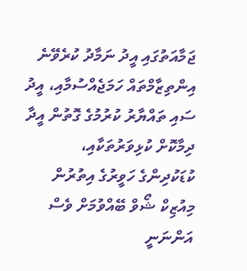ޖަމާއަތުގައި އީދު ނަމާދު ކުރެވޭނެ އިންތިޒާމްތައް ހަމަޖެއްސުމާއި، އީދު ސައި ތައްޔާރު ކުރުމުގެ ގޮތުން އީދާ ދިމާކޮށް ކުޅިވަރުތަކާއި، ކުޑަކުދިންގެ ހަވީރުގެ އިތުރުން މިއުޒިކް ޝޯވް ބޭއްވުމަށް ވެސް އަންނަނީ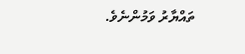ތައްޔާރު ވަމުންނެވެ.